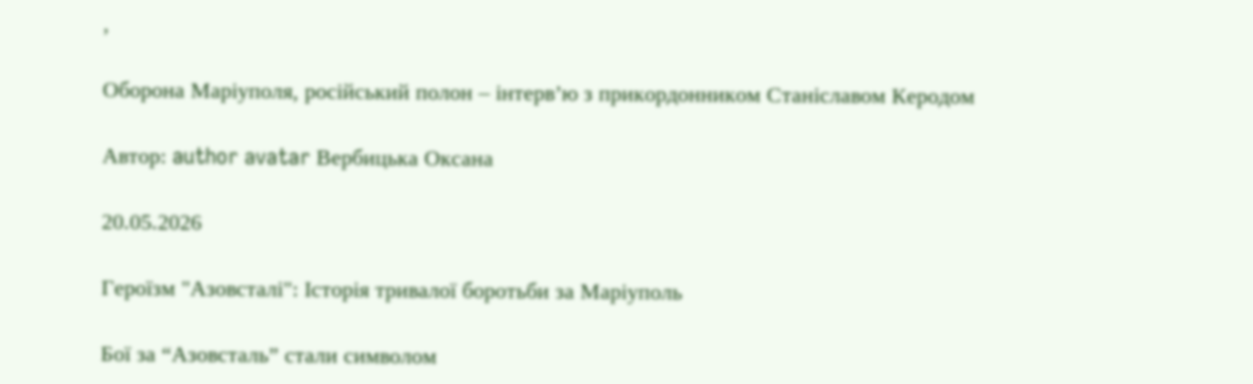,

Оборона Маріуполя, російський полон – інтерв’ю з прикордонником Станіславом Керодом

Автор: author avatar Вербицька Оксана

20.05.2026

Героїзм "Азовсталі": Історія тривалої боротьби за Маріуполь

Бої за “Азовсталь” стали символом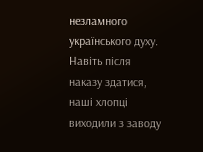незламного українського духу. Навіть після наказу здатися, наші хлопці виходили з заводу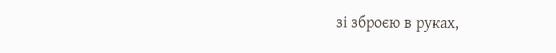зі зброєю в руках,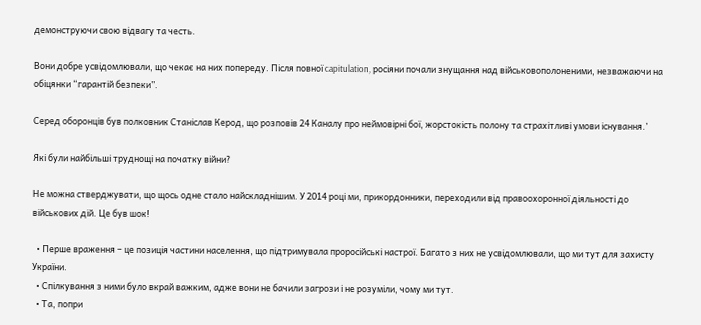демонструючи свою відвагу та честь.

Вони добре усвідомлювали, що чекає на них попереду. Після повної capitulation, росіяни почали знущання над військовополоненими, незважаючи на обіцянки “гарантій безпеки”.

Серед оборонців був полковник Станіслав Керод, що розповів 24 Каналу про неймовірні бої, жорстокість полону та страхітливі умови існування.’

Які були найбільші труднощі на початку війни?

Не можна стверджувати, що щось одне стало найскладнішим. У 2014 році ми, прикордонники, переходили від правоохоронної діяльності до військових дій. Це був шок!

  • Перше враження – це позиція частини населення, що підтримувала проросійські настрої. Багато з них не усвідомлювали, що ми тут для захисту України.
  • Спілкування з ними було вкрай важким, адже вони не бачили загрози і не розуміли, чому ми тут.
  • Та, попри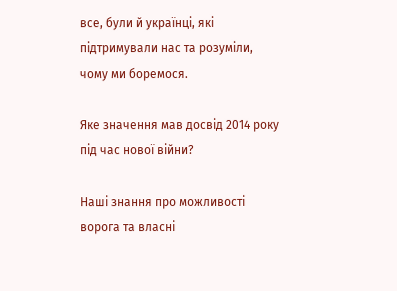все, були й українці, які підтримували нас та розуміли, чому ми боремося.

Яке значення мав досвід 2014 року під час нової війни?

Наші знання про можливості ворога та власні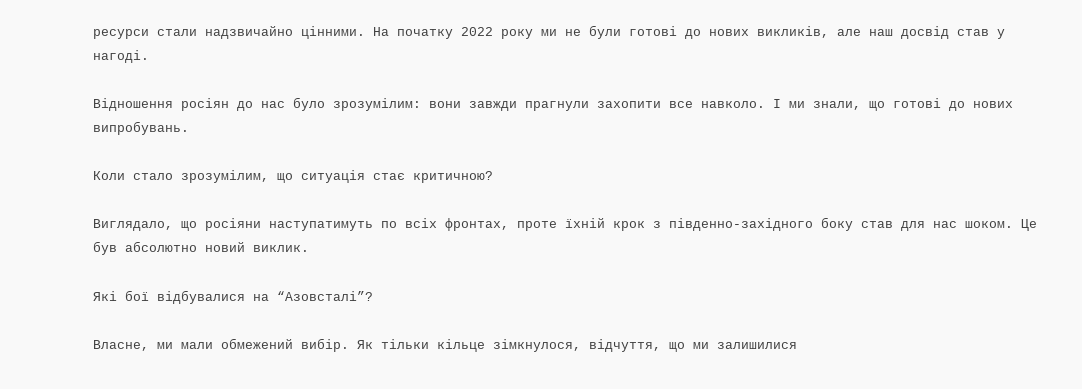ресурси стали надзвичайно цінними. На початку 2022 року ми не були готові до нових викликів, але наш досвід став у нагоді.

Відношення росіян до нас було зрозумілим: вони завжди прагнули захопити все навколо. І ми знали, що готові до нових випробувань.

Коли стало зрозумілим, що ситуація стає критичною?

Виглядало, що росіяни наступатимуть по всіх фронтах, проте їхній крок з південно-західного боку став для нас шоком. Це був абсолютно новий виклик.

Які бої відбувалися на “Азовсталі”?

Власне, ми мали обмежений вибір. Як тільки кільце зімкнулося, відчуття, що ми залишилися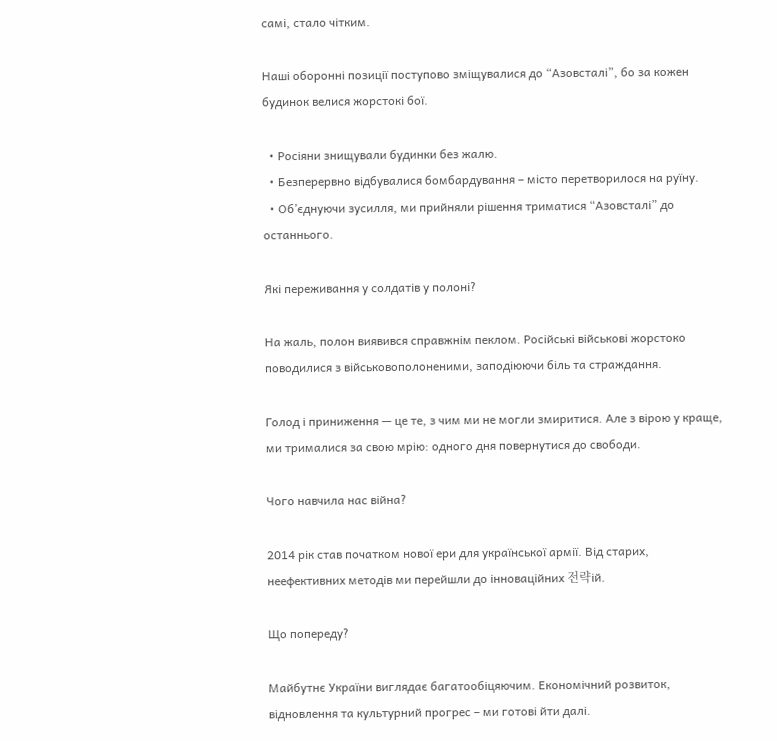самі, стало чітким.

Наші оборонні позиції поступово зміщувалися до “Азовсталі”, бо за кожен будинок велися жорстокі бої.

  • Росіяни знищували будинки без жалю.
  • Безперервно відбувалися бомбардування – місто перетворилося на руїну.
  • Об’єднуючи зусилля, ми прийняли рішення триматися “Азовсталі” до останнього.

Які переживання у солдатів у полоні?

На жаль, полон виявився справжнім пеклом. Російські військові жорстоко поводилися з військовополоненими, заподіюючи біль та страждання.

Голод і приниження — це те, з чим ми не могли змиритися. Але з вірою у краще, ми трималися за свою мрію: одного дня повернутися до свободи.

Чого навчила нас війна?

2014 рік став початком нової ери для української армії. Від старих, неефективних методів ми перейшли до інноваційних 전략ій.

Що попереду?

Майбутнє України виглядає багатообіцяючим. Економічний розвиток, відновлення та культурний прогрес – ми готові йти далі.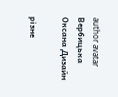author avatar
Вербицька Оксана Дизайн

різне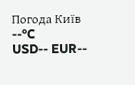Погода Київ --°C
USD-- EUR--